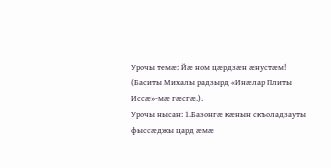Урочы темæ: Йæ ном цæрдзæн æнустæм!
(Баситы Михалы радзырд «Инæлар Плиты Иссæ»-мæ гæсгæ.).
Урочы нысан: 1.Базонгæ кæнын скъоладзауты фыссæджы цард æмæ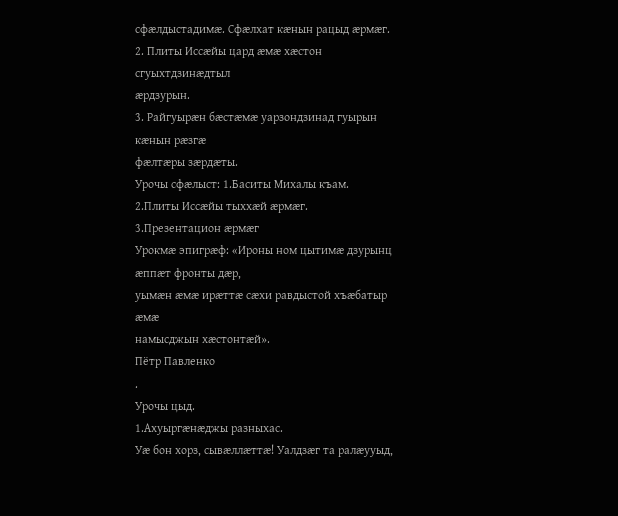сфæлдыстадимæ. Сфæлхат кæнын рацыд æрмæг.
2. Плиты Иссæйы цард æмæ хæстон сгуыхтдзинæдтыл
æрдзурын.
3. Райгуырæн бæстæмæ уарзондзинад гуырын кæнын рæзгæ
фæлтæры зæрдæты.
Урочы сфæлыст: 1.Баситы Михалы къам.
2.Плиты Иссæйы тыххæй æрмæг.
3.Презентацион æрмæг
Урокмæ эпигрæф: «Ироны ном цытимæ дзурынц æппæт фронты дæр,
уымæн æмæ ирæттæ сæхи равдыстой хъæбатыр æмæ
намысджын хæстонтæй».
Пётр Павленко
.
Урочы цыд.
1.Ахуыргæнæджы разныхас.
Уæ бон хорз, сывæллæттæ! Уалдзæг та ралæууыд,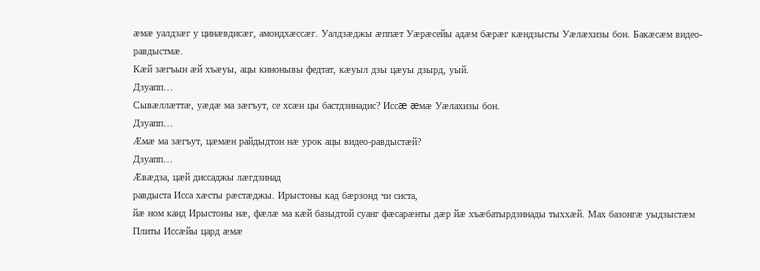æмæ уалдзæг у цинæвдисæг, амондхæссæг. Уалдзæджы æппæт Уæрæсейы адæм бæрæг кæндзысты Уæлæхизы бон. Бакæсæм видео-равдыстмæ.
Кæй зæгъын æй хъæуы, ацы кинонывы федтат, кæуыл дзы цæуы дзырд, уый.
Дзуапп…
Сывæллæттæ, уæдæ ма зæгъут, се хсæн цы бастдзинадис? Иссæ æмæ Уæлахизы бон.
Дзуапп…
Æмæ ма зæгъут, цæмæн райдыдтон нæ урок ацы видео-равдыстæй?
Дзуапп…
Æвæдза, цæй диссаджы лæгдзинад
равдыста Исса хæсты рæстæджы. Ирыстоны кад бæрзонд чи систа,
йæ ном канд Ирыстоны нæ, фæлæ ма кæй базыдтой суанг фæсарæнты дæр йæ хъæбатырдзинады тыххæй. Мах базонгæ уыдзыстæм Плиты Иссæйы цард æмæ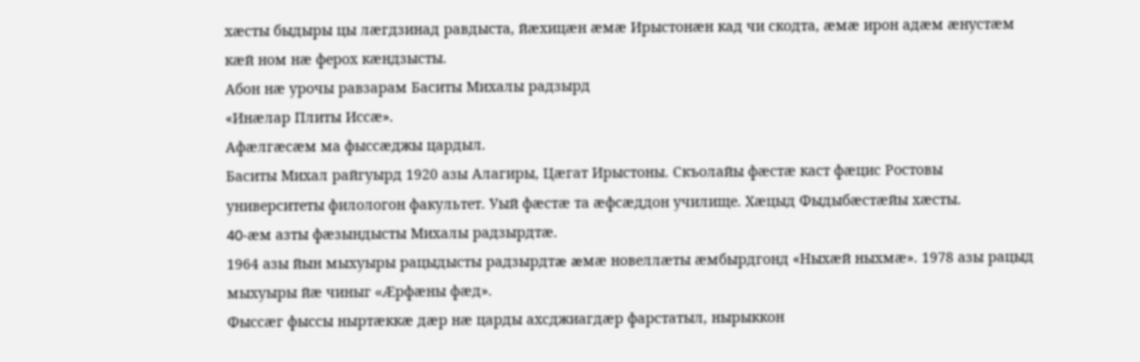хæсты быдыры цы лæгдзинад равдыста, йæхицæн æмæ Ирыстонæн кад чи скодта, æмæ ирон адæм æнустæм кæй ном нæ ферох кæндзысты.
Абон нæ урочы равзарам Баситы Михалы радзырд
«Инæлар Плиты Иссæ».
Афæлгæсæм ма фыссæджы цардыл.
Баситы Михал райгуырд 1920 азы Алагиры, Цæгат Ирыстоны. Скъолайы фæстæ каст фæцис Ростовы университеты филологон факультет. Уый фæстæ та æфсæддон училище. Хæцыд Фыдыбæстæйы хæсты.
40-æм азты фæзындысты Михалы радзырдтæ.
1964 азы йын мыхуыры рацыдысты радзырдтæ æмæ новеллæты æмбырдгонд «Ныхæй ныхмæ». 1978 азы рацыд мыхуыры йæ чиныг «Æрфæны фæд».
Фыссæг фыссы ныртæккæ дæр нæ царды ахсджиагдæр фарстатыл, нырыккон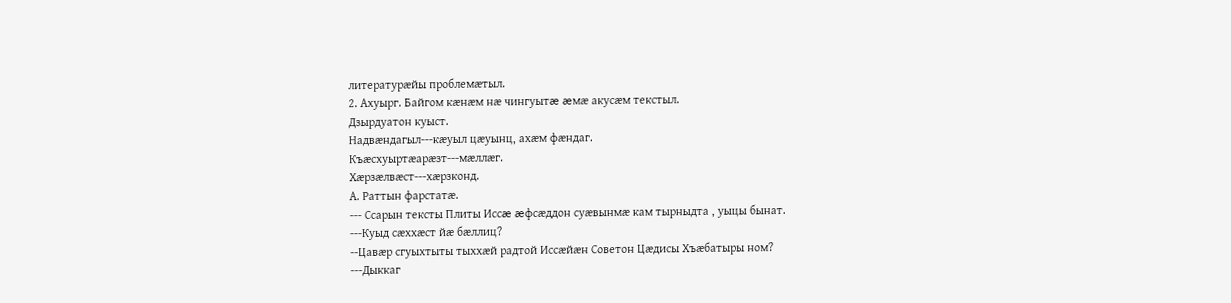литературæйы проблемæтыл.
2. Ахуырг. Байгом кæнæм нæ чингуытæ æмæ акусæм текстыл.
Дзырдуатон куыст.
Надвæндагыл---кæуыл цæуынц, ахæм фæндаг.
Къæсхуыртæарæзт---мæллæг.
Хæрзæлвæст---хæрзконд.
А. Раттын фарстатæ.
--- Ссарын тексты Плиты Иссæ æфсæддон суæвынмæ кам тырныдта , уыцы бынат.
---Куыд сæххæст йæ бæллиц?
--Цавæр сгуыхтыты тыххæй радтой Иссæйæн Советон Цæдисы Хъæбатыры ном?
---Дыккаг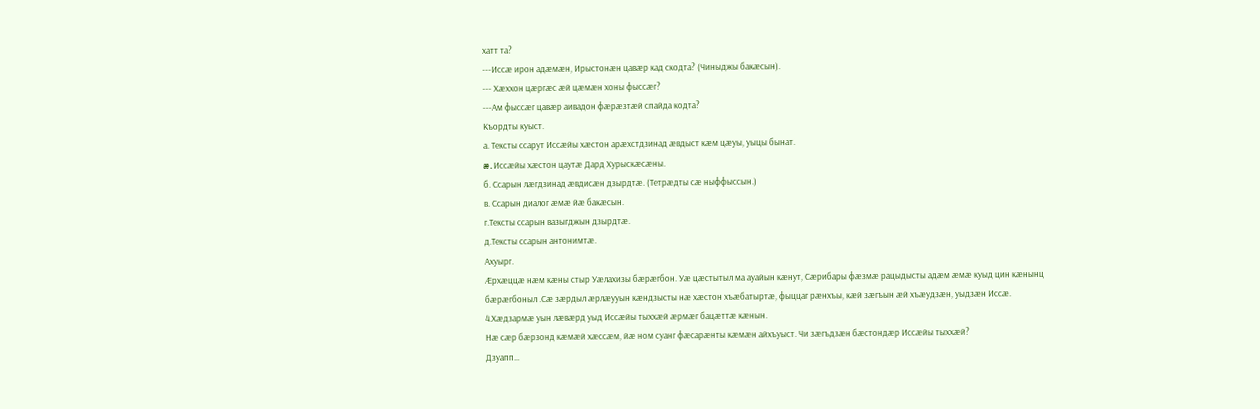хатт та?
---Иссæ ирон адæмæн, Ирыстонæн цавæр кад скодта? (Чиныджы бакæсын).
--- Хæххон цæргæс æй цæмæн хоны фыссæг?
---Ам фыссæг цавæр аивадон фæрæзтæй спайда кодта?
Къордты куыст.
а. Тексты ссарут Иссæйы хæстон арæхстдзинад æвдыст кæм цæуы, уыцы бынат.
æ.Иссæйы хæстон цаутæ Дард Хурыскæсæны.
б. Ссарын лæгдзинад æвдисæн дзырдтæ. (Тетрæдты сæ ныффыссын.)
в. Ссарын диалог æмæ йæ бакæсын.
г.Тексты ссарын вазыгджын дзырдтæ.
д.Тексты ссарын антонимтæ.
Ахуырг.
Æрхæццæ нæм кæны стыр Уæлахизы бæрæгбон. Уæ цæстытыл ма ауайын кæнут, Сæрибары фæзмæ рацыдысты адæм æмæ куыд цин кæнынц бæрæгбоныл .Сæ зæрдыл æрлæууын кæндзысты нæ хæстон хъæбатыртæ, фыццаг рæнхъы, кæй зæгъын æй хъæудзæн, уыдзæн Иссæ.
4.Хæдзармæ уын лæвæрд уыд Иссæйы тыххæй æрмæг бацæттæ кæнын.
Нæ сæр бæрзонд кæмæй хæссæм, йæ ном суанг фæсарæнты кæмæн айхъуыст. Чи зæгъдзæн бæстондæр Иссæйы тыххæй?
Дзуапп…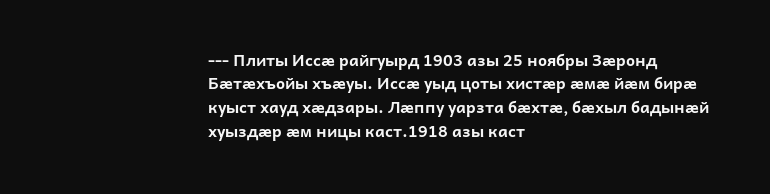--- Плиты Иссæ райгуырд 1903 азы 25 ноябры Зæронд Бæтæхъойы хъæуы. Иссæ уыд цоты хистæр æмæ йæм бирæ куыст хауд хæдзары. Лæппу уарзта бæхтæ, бæхыл бадынæй хуыздæр æм ницы каст.1918 азы каст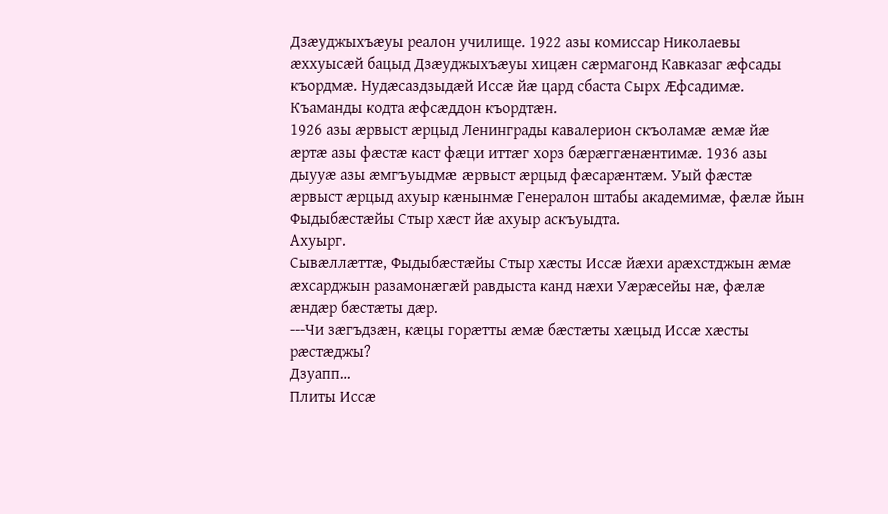Дзæуджыхъæуы реалон училище. 1922 азы комиссар Николаевы æххуысæй бацыд Дзæуджыхъæуы хицæн сæрмагонд Кавказаг æфсады къордмæ. Нудæсаздзыдæй Иссæ йæ цард сбаста Сырх Æфсадимæ. Къаманды кодта æфсæддон къордтæн.
1926 азы æрвыст æрцыд Ленинграды кавалерион скъоламæ æмæ йæ æртæ азы фæстæ каст фæци иттæг хорз бæрæггæнæнтимæ. 1936 азы дыууæ азы æмгъуыдмæ æрвыст æрцыд фæсарæнтæм. Уый фæстæ æрвыст æрцыд ахуыр кæнынмæ Генералон штабы академимæ, фæлæ йын Фыдыбæстæйы Стыр хæст йæ ахуыр аскъуыдта.
Ахуырг.
Сывæллæттæ, Фыдыбæстæйы Стыр хæсты Иссæ йæхи арæхстджын æмæ æхсарджын разамонæгæй равдыста канд нæхи Уæрæсейы нæ, фæлæ æндæр бæстæты дæр.
---Чи зæгъдзæн, кæцы горæтты æмæ бæстæты хæцыд Иссæ хæсты рæстæджы?
Дзуапп…
Плиты Иссæ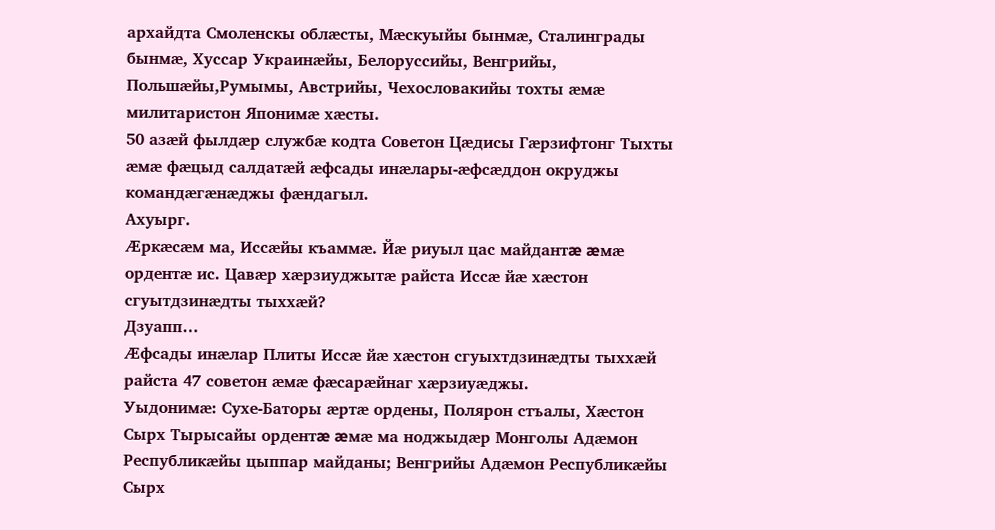архайдта Смоленскы облæсты, Мæскуыйы бынмæ, Сталинграды бынмæ, Хуссар Украинæйы, Белоруссийы, Венгрийы, Польшæйы,Румымы, Австрийы, Чехословакийы тохты æмæ милитаристон Японимæ хæсты.
50 азæй фылдæр службæ кодта Советон Цæдисы Гæрзифтонг Тыхты æмæ фæцыд салдатæй æфсады инæлары-æфсæддон окруджы командæгæнæджы фæндагыл.
Ахуырг.
Æркæсæм ма, Иссæйы къаммæ. Йæ риуыл цас майдантæ æмæ ордентæ ис. Цавæр хæрзиуджытæ райста Иссæ йæ хæстон сгуытдзинæдты тыххæй?
Дзуапп…
Æфсады инæлар Плиты Иссæ йæ хæстон сгуыхтдзинæдты тыххæй райста 47 советон æмæ фæсарæйнаг хæрзиуæджы.
Уыдонимæ: Сухе-Баторы æртæ ордены, Полярон стъалы, Хæстон Сырх Тырысайы ордентæ æмæ ма ноджыдæр Монголы Адæмон Республикæйы цыппар майданы; Венгрийы Адæмон Республикæйы Сырх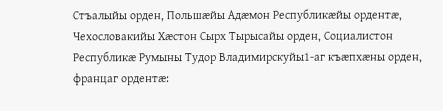Стъалыйы орден, Польшæйы Адæмон Республикæйы ордентæ, Чехословакийы Хæстон Сырх Тырысайы орден, Социалистон Республикæ Румыны Тудор Владимирскуйы1-аг къæпхæны орден, францаг ордентæ: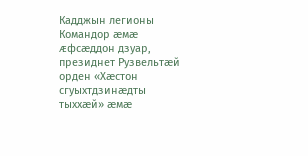Кадджын легионы Командор æмæ ᴁфсæддон дзуар, президнет Рузвельтæй орден «Хæстон сгуыхтдзинæдты тыххæй» æмæ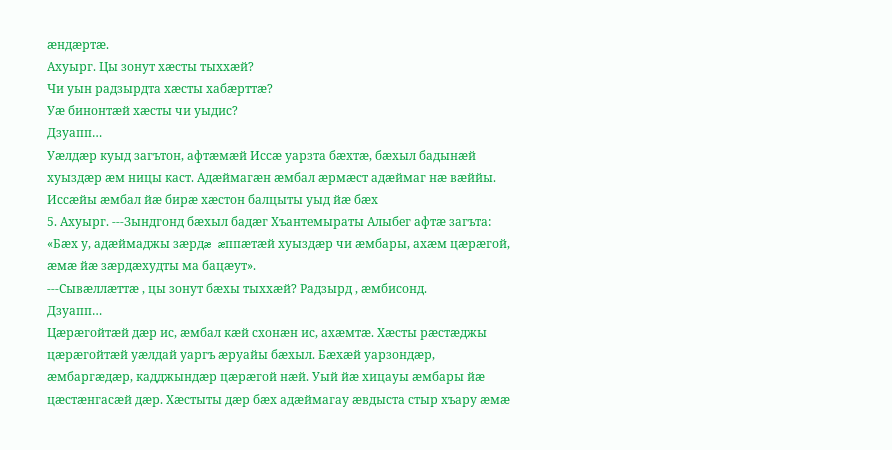æндæртæ.
Ахуырг. Цы зонут хæсты тыххæй?
Чи уын радзырдта хæсты хабæрттæ?
Уæ бинонтæй хæсты чи уыдис?
Дзуапп…
Уæлдæр куыд загътон, афтæмæй Иссæ уарзта бæхтæ, бæхыл бадынæй хуыздæр æм ницы каст. Адæймагæн æмбал æрмæст адæймаг нæ вæййы. Иссæйы æмбал йæ бирæ хæстон балцыты уыд йæ бæх
5. Ахуырг. ---Зындгонд бæхыл бадæг Хъантемыраты Алыбег афтæ загъта: «Бæх у, адæймаджы зæрдæ æппæтæй хуыздæр чи æмбары, ахæм цæрæгой, æмæ йæ зæрдæхудты ма бацæут».
---Сывæллæттæ , цы зонут бæхы тыххæй? Радзырд , æмбисонд.
Дзуапп…
Цæрæгойтæй дæр ис, æмбал кæй схонæн ис, ахæмтæ. Хæсты рæстæджы цæрæгойтæй уæлдай уаргъ æруайы бæхыл. Бæхæй уарзондæр, æмбаргæдæр, кадджындæр цæрæгой нæй. Уый йæ хицауы æмбары йæ цæстæнгасæй дæр. Хæстыты дæр бæх адæймагау æвдыста стыр хъару æмæ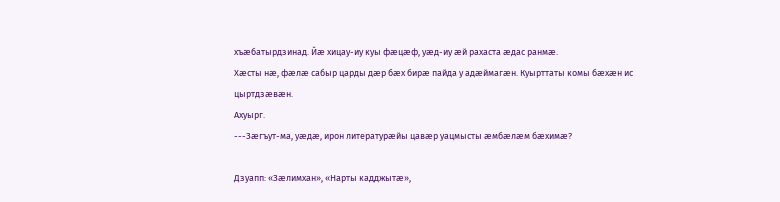хъæбатырдзинад. Йæ хицау-иу куы фæцæф, уæд-иу æй рахаста æдас ранмæ.
Хæсты нæ, фæлæ сабыр царды дæр бæх бирæ пайда у адæймагæн. Куырттаты комы бæхæн ис цыртдзæвæн.
Ахуырг.
---Зæгъут-ма, уæдæ, ирон литературæйы цавæр уацмысты æмбæлæм бæхимæ?

Дзуапп: «Зæлимхан», «Нарты кадджытæ»,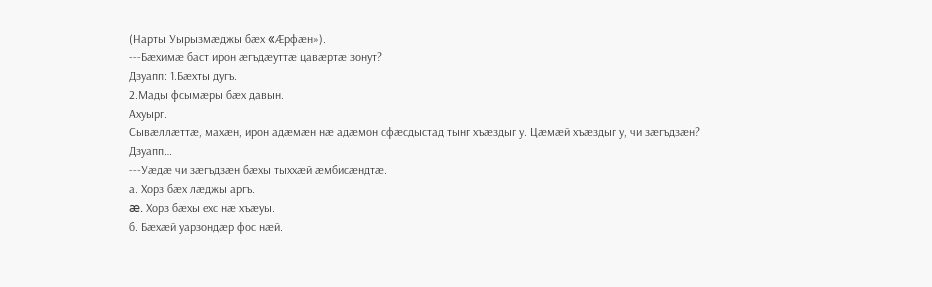(Нарты Уырызмæджы бæх «Æрфæн»).
---Бæхимæ баст ирон æгъдæуттæ цавæртæ зонут?
Дзуапп: 1.Бæхты дугъ.
2.Мады фсымæры бæх давын.
Ахуырг.
Сывæллæттæ, махæн, ирон адæмæн нæ адæмон сфæсдыстад тынг хъæздыг у. Цæмæй хъæздыг у, чи зæгъдзæн?
Дзуапп…
---Уæдæ чи зæгъдзæн бæхы тыххæй æмбисæндтæ.
а. Хорз бæх лæджы аргъ.
æ. Хорз бæхы ехс нæ хъæуы.
б. Бæхæй уарзондæр фос нæй.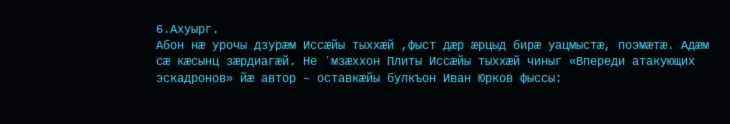6.Ахуырг.
Абон нæ урочы дзурæм Иссæйы тыххæй ,фыст дæр æрцыд бирæ уацмыстæ, поэмæтæ. Адæм сæ кæсынц зæрдиагæй. Не ʼмзæххон Плиты Иссæйы тыххæй чиныг «Впереди атакующих эскадронов» йæ автор – оставкæйы булкъон Иван Юрков фыссы: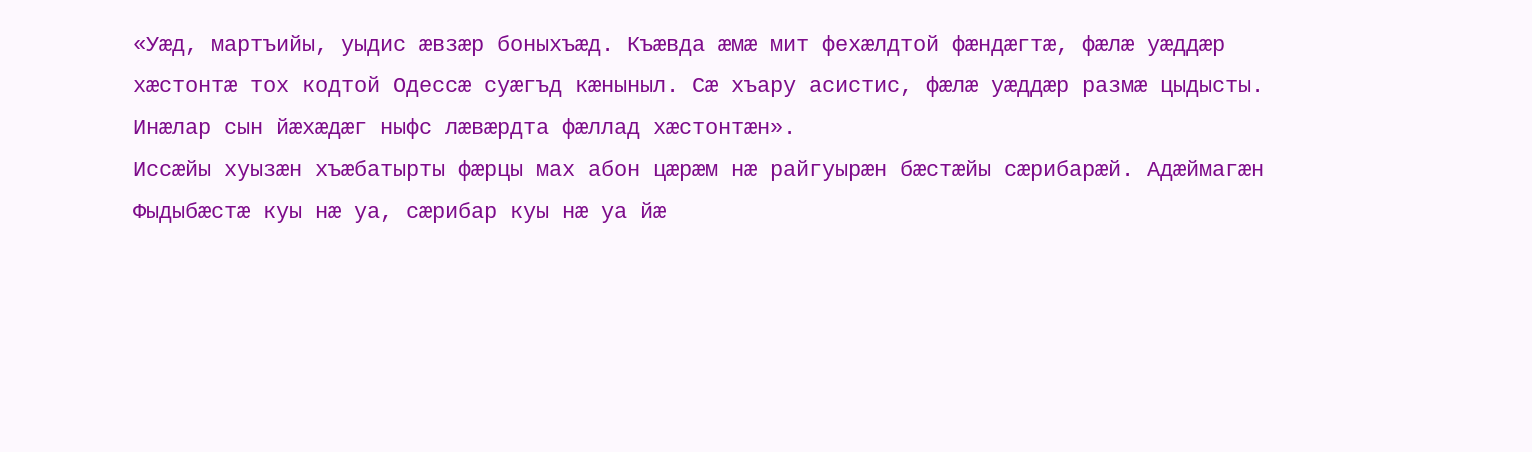«Уæд, мартъийы, уыдис æвзæр боныхъæд. Къæвда æмæ мит фехæлдтой фæндæгтæ, фæлæ уæддæр хæстонтæ тох кодтой Одессæ суæгъд кæныныл. Сæ хъару асистис, фæлæ уæддæр размæ цыдысты. Инæлар сын йæхæдæг ныфс лæвæрдта фæллад хæстонтæн».
Иссæйы хуызæн хъæбатырты фæрцы мах абон цæрæм нæ райгуырæн бæстæйы сæрибарæй. Адæймагæн Фыдыбæстæ куы нæ уа, сæрибар куы нæ уа йæ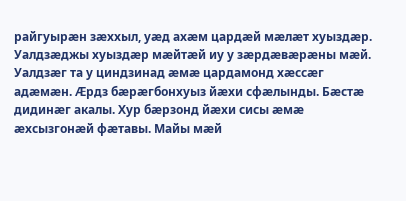райгуырæн зæххыл, уæд ахæм цардæй мæлæт хуыздæр.
Уалдзæджы хуыздæр мæйтæй иу у зæрдæвæрæны мæй. Уалдзæг та у циндзинад æмæ цардамонд хæссæг адæмæн. Æрдз бæрæгбонхуыз йæхи сфæлынды. Бæстæ дидинæг акалы. Хур бæрзонд йæхи сисы æмæ æхсызгонæй фæтавы. Майы мæй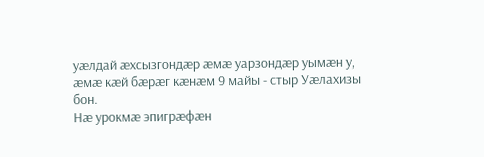уæлдай æхсызгондæр æмæ уарзондæр уымæн у, æмæ кæй бæрæг кæнæм 9 майы - стыр Уæлахизы бон.
Нæ урокмæ эпигрæфæн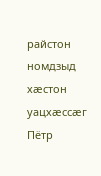райстон номдзыд хæстон уацхæссæг Пётр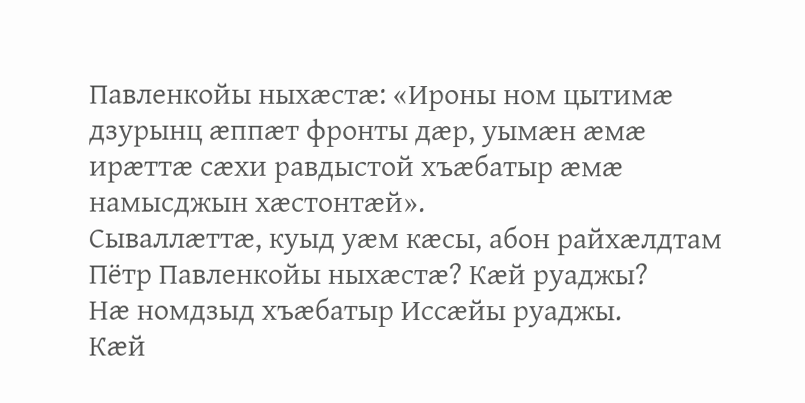Павленкойы ныхæстæ: «Ироны ном цытимæ дзурынц æппæт фронты дæр, уымæн æмæ ирæттæ сæхи равдыстой хъæбатыр æмæ намысджын хæстонтæй».
Сываллæттæ, куыд уæм кæсы, абон райхæлдтам Пётр Павленкойы ныхæстæ? Кæй руаджы?
Нæ номдзыд хъæбатыр Иссæйы руаджы.
Кæй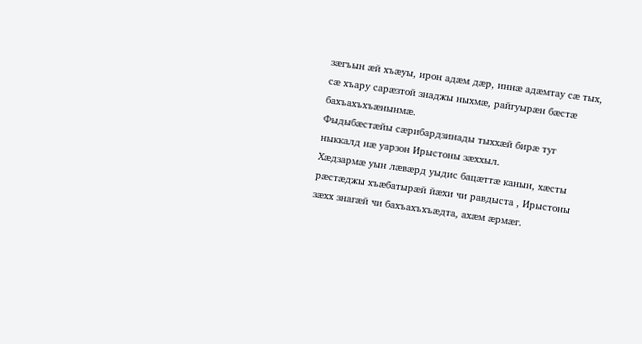зæгъын æй хъæуы, ирон адæм дæр, иннæ адæмтау сæ тых, сæ хъару сарæзтой знаджы ныхмæ, райгуырæн бæстæ бахъахъхъæнынмæ.
Фыдыбæстæйы сæрибардзинады тыххæй бирæ туг ныккалд нæ уарзон Ирыстоны зæххыл.
Хæдзармæ уын лæвæрд уыдис бацæттæ канын, хæсты рæстæджы хъæбатырæй йæхи чи равдыста , Ирыстоны зæхх знагæй чи бахъахъхъæдта, ахæм æрмæг.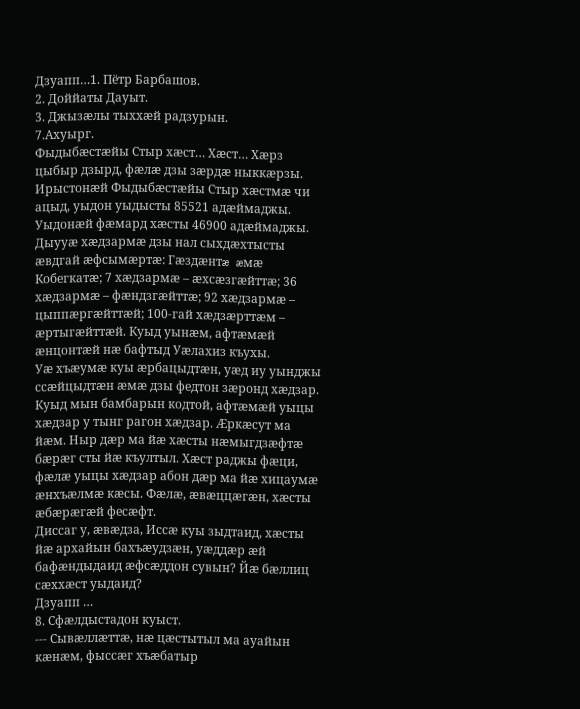Дзуапп…1. Пётр Барбашов.
2. Доййаты Дауыт.
3. Джызæлы тыххæй радзурын.
7.Ахуырг.
Фыдыбæстæйы Стыр хæст… Хæст… Хæрз цыбыр дзырд, фæлæ дзы зæрдæ ныккæрзы. Ирыстонæй Фыдыбæстæйы Стыр хæстмæ чи ацыд, уыдон уыдысты 85521 адæймаджы. Уыдонæй фæмард хæсты 46900 адæймаджы. Дыууæ хæдзармæ дзы нал сыхдæхтысты æвдгай æфсымæртæ: Гæздæнтæ æмæ Кобегкатæ; 7 хæдзармæ – æхсæзгæйттæ; 36 хæдзармæ – фæндзгæйттæ; 92 хæдзармæ – цыппæргæйттæй; 100-гай хæдзæрттæм – æртыгæйттæй. Куыд уынæм, афтæмæй æнцонтæй нæ бафтыд Уæлахиз къухы.
Уæ хъæумæ куы æрбацыдтæн, уæд иу уынджы ссæйцыдтæн æмæ дзы федтон зæронд хæдзар. Куыд мын бамбарын кодтой, афтæмæй уыцы хæдзар у тынг рагон хæдзар. Æркæсут ма йæм. Ныр дæр ма йæ хæсты нæмыгдзæфтæ бæрæг сты йæ къултыл. Хæст раджы фæци, фæлæ уыцы хæдзар абон дæр ма йæ хицаумæ æнхъæлмæ кæсы. Фæлæ, æвæццæгæн, хæсты æбæрæгæй фесæфт.
Диссаг у, æвæдза, Иссæ куы зыдтаид, хæсты йæ архайын бахъæудзæн, уæддæр æй бафæндыдаид æфсæддон сувын? Йæ бæллиц сæххæст уыдаид?
Дзуапп …
8. Сфæлдыстадон куыст.
--- Сывæллæттæ, нæ цæстытыл ма ауайын кæнæм, фыссæг хъæбатыр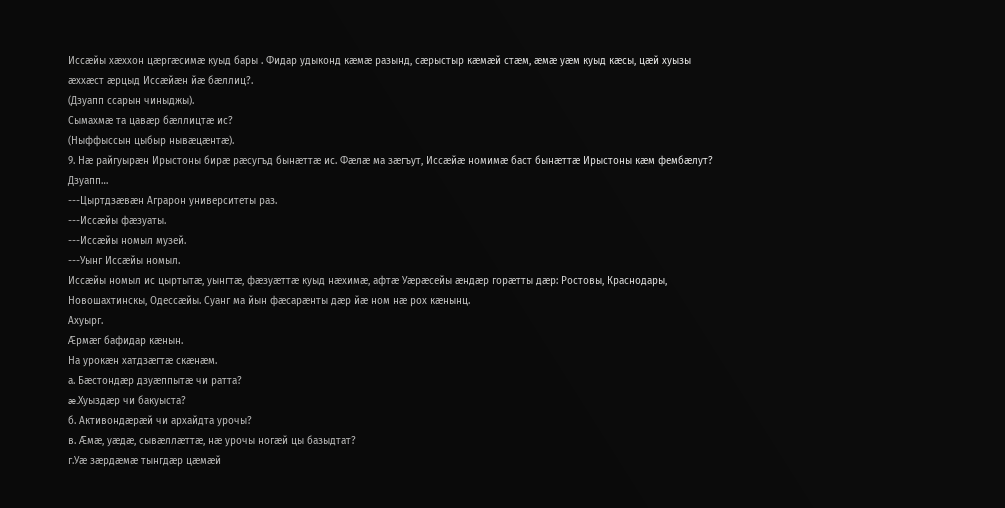Иссæйы хæххон цæргæсимæ куыд бары . Фидар удыконд кæмæ разынд, сæрыстыр кæмæй стæм, æмæ уæм куыд кæсы, цæй хуызы æххæст æрцыд Иссæйæн йæ бæллиц?.
(Дзуапп ссарын чиныджы).
Сымахмæ та цавæр бæллицтæ ис?
(Ныффыссын цыбыр нывæцæнтæ).
9. Нæ райгуырæн Ирыстоны бирæ рæсугъд бынæттæ ис. Фæлæ ма зæгъут, Иссæйæ номимæ баст бынæттæ Ирыстоны кæм фембæлут?
Дзуапп…
---Цыртдзæвæн Аграрон университеты раз.
---Иссæйы фæзуаты.
---Иссæйы номыл музей.
---Уынг Иссæйы номыл.
Иссæйы номыл ис цыртытæ, уынгтæ, фæзуæттæ куыд нæхимæ, афтæ Уæрæсейы æндæр горæтты дæр: Ростовы, Краснодары, Новошахтинскы, Одессæйы. Суанг ма йын фæсарæнты дæр йæ ном нæ рох кæнынц.
Ахуырг.
Æрмæг бафидар кæнын.
На урокæн хатдзæгтæ скæнæм.
а. Бæстондæр дзуæппытæ чи ратта?
æ.Хуыздæр чи бакуыста?
б. Активондæрæй чи архайдта урочы?
в. Æмæ, уæдæ, сывæллæттæ, нæ урочы ногæй цы базыдтат?
г.Уæ зæрдæмæ тынгдæр цæмæй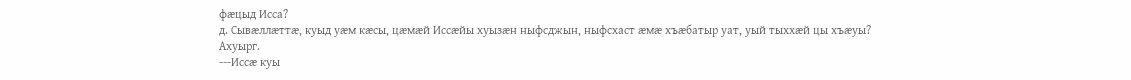фæцыд Исса?
д. Сывæллæттæ, куыд уæм кæсы, цæмæй Иссæйы хуызæн ныфсджын, ныфсхаст æмæ хъæбатыр уат, уый тыххæй цы хъæуы?
Ахуырг.
---Иссæ куы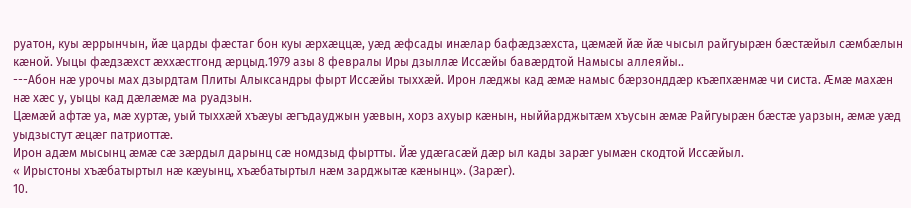руатон, куы æррынчын, йæ царды фæстаг бон куы æрхæццæ, уæд æфсады инæлар бафæдзæхста, цæмæй йæ йæ чысыл райгуырæн бæстæйыл сæмбæлын кæной. Уыцы фæдзæхст æххæстгонд æрцыд.1979 азы 8 февралы Иры дзыллæ Иссæйы бавæрдтой Намысы аллеяйы..
---Абон нæ урочы мах дзырдтам Плиты Алыксандры фырт Иссæйы тыххæй. Ирон лæджы кад æмæ намыс бæрзонддæр къæпхæнмæ чи систа. Æмæ махæн нæ хæс у, уыцы кад дæлæмæ ма руадзын.
Цæмæй афтæ уа, мæ хуртæ, уый тыххæй хъæуы æгъдауджын уæвын, хорз ахуыр кæнын, ныййарджытæм хъусын æмæ Райгуырæн бæстæ уарзын, æмæ уæд уыдзыстут æцæг патриоттæ.
Ирон адæм мысынц æмæ сæ зæрдыл дарынц сæ номдзыд фыртты. Йæ удæгасæй дæр ыл кады зарæг уымæн скодтой Иссæйыл.
« Ирыстоны хъæбатыртыл нæ кæуынц, хъæбатыртыл нæм зарджытæ кæнынц». (Зарæг).
10.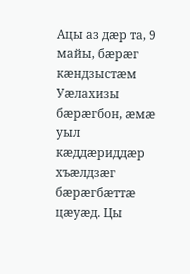Ацы аз дæр та, 9 майы, бæрæг кæндзыстæм Уæлахизы бæрæгбон, æмæ уыл кæддæриддæр хъæлдзæг бæрæгбæттæ цæуæд. Цы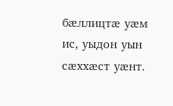бæллицтæ уæм ис, уыдон уын сæххæст уæнт.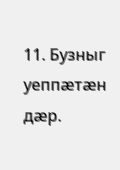11. Бузныг уеппæтæн дæр.